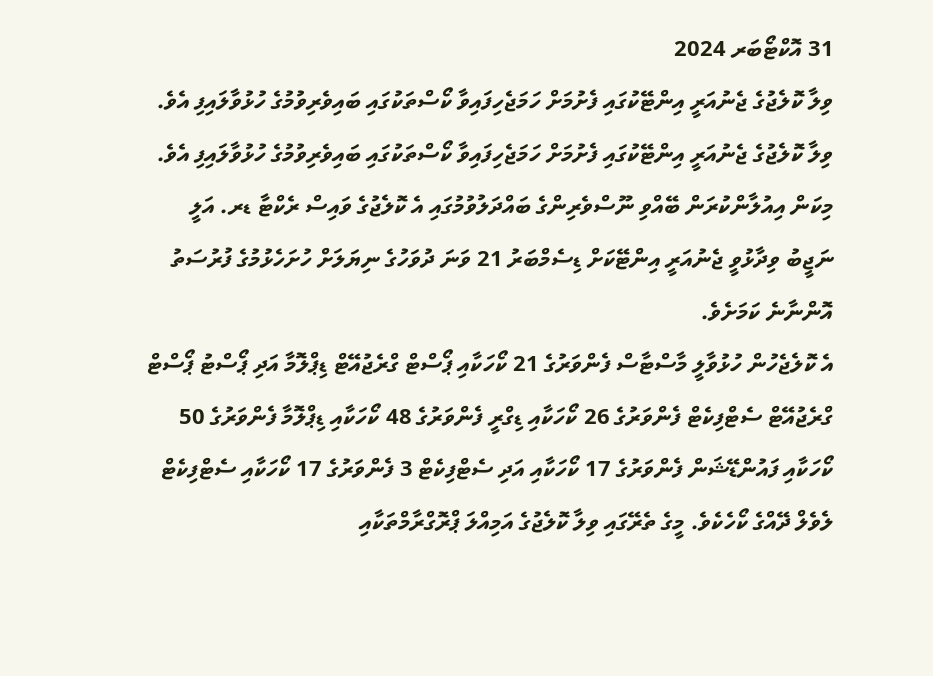31 އޮކްޓޯބަރ 2024
ވިލާ ކޮލެޖުގެ ޖެނުއަރީ އިންޓޭކުގައި ފެށުމަށް ހަމަޖެހިފައިވާ ކޯސްތަކުގައި ބައިވެރިވުމުގެ ހުޅުވާލައިފި އެވެ.
ވިލާ ކޮލެޖުގެ ޖެނުއަރީ އިންޓޭކުގައި ފެށުމަށް ހަމަޖެހިފައިވާ ކޯސްތަކުގައި ބައިވެރިވުމުގެ ހުޅުވާލައިފި އެވެ.
މިކަން އިއުލާންކުރަން ބޭއްވި ނޫސްވެރިންގެ ބައްދަލުވުމުގައި އެ ކޮލެޖުގެ ވައިސް ރެކްޓާ ޑރ. އަލީ ނަޖީބު ވިދާޅުވީ ޖެނުއަރީ އިންޓޭކަށް ޑިސެމްބަރު 21 ވަނަ ދުވަހުގެ ނިޔަލަށް ހުށަހެޅުމުގެ ފުރުސަތު އޮންނާނެ ކަމަށެވެ.
އެ ކޮލެޖެހުން ހުޅުވާލީ މާސްޓާސް ފެންވަރުގެ 21 ކޯހަކާއި ޕޯސްޓް ގްރެޖުއޭޓް ޑިޕްލޮމާ އަދި ޕޯސްޓު ޕޯސްޓް ގްރެޖުއޭޓް ސެޓްފިކެޓް ފެންވަރުގެ 26 ކޯހަކާއި ޑިގްރީ ފެންވަރުގެ 48 ކޯހަކާއި ޑިޕްލޮމާ ފެންވަރުގެ 50 ކޯހަކާއި ފައުންޑޭޝަން ފެންވަރުގެ 17 ކޯހަކާއި އަދި ސެޓްފިކެޓް 3 ފެންވަރުގެ 17 ކޯހަކާއި ސެޓްފިކެޓް ލެވެލް ދޭއްގެ ކޯހެކެވެ. މީގެ ތެރޭގައި ވިލާ ކޮލެޖުގެ އަމިއްލަ ޕްރޮގްރާމްތަކާއި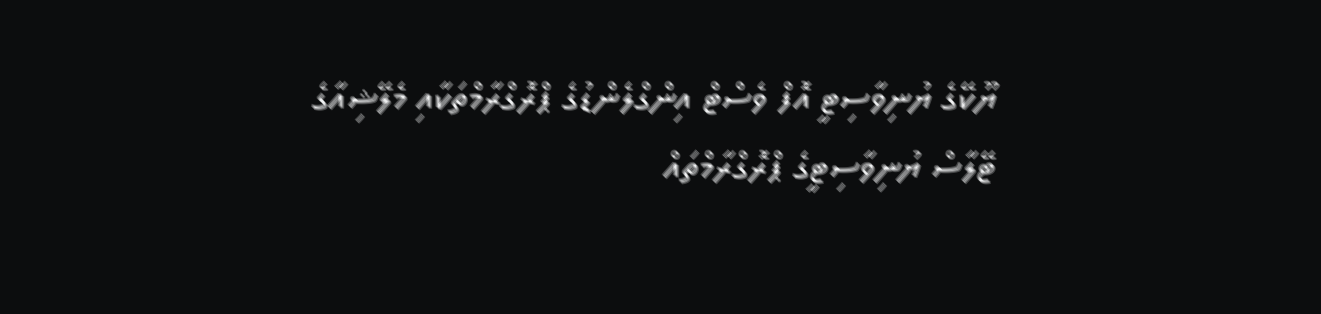ޔޫކޭގެ ޔުނިވާސިޓީ އޮފް ވެސްޓް އިންގްލެންޑުގެ ޕްރޮގްރާމްތަކާއި މެލޭޝިއާގެ ޓޭލާސް ޔުނިވާސިޓީގެ ޕްރޮގްރާމްތައް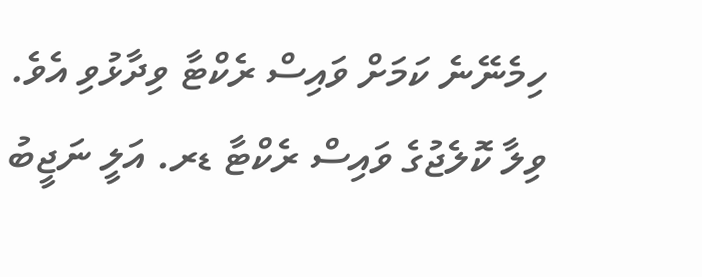ހިމެނޭނެ ކަމަށް ވައިސް ރެކްޓާ ވިދާޅުވި އެވެ.
ވިލާ ކޮލެޖުގެ ވައިސް ރެކްޓާ ޑރ. އަލީ ނަޖީބު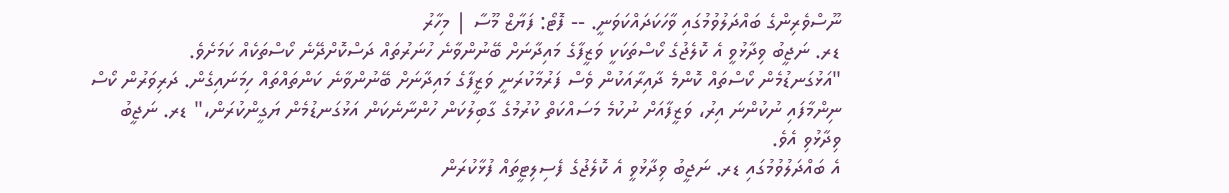ނޫސްވެރިންގެ ބައްދަލުވުމުގައި ވާހަކަދައްކަވަނީ. -- ފޮޓޯ: ފަޔާޒް މޫސާ | މިހާރު
ޑރ. ނަޖީބު ވިދާޅުވީ އެ ކޮލެޖުގެ ކޯސްތަކަކީ ވަޒީފާގެ މައިދާނަށް ބޭނުންވާނެ ހުނަރުތައް ދަސްކޮށްދޭނެ ކޯސްތަކެއް ކަމަށެވެ.
"އަޅުގަނޑުމެން ކޯސްތައް ކޮންމެ ދާއިރާއަކުން ވެސް ފަރުމާކުރަނީ ވަޒީފާގެ މައިދާނަށް ބޭނުންވާނެ ކަންތައްތައް ހިމަނައިގެން. ދަރިވަރުން ކޯސް ނިންމާފައި ނުކުންނަ އިރު، ވަޒީފާއަށް ނުކުމެ މަސައްކަތް ކުރުމުގެ ގާބިލުކަން ހުންނާނެކަން އަޅުގަނޑުމެން ޔަގީންކުރަން،" ޑރ. ނަޖީބު ވިދާޅުވި އެވެ.
އެ ބައްދަލުވުމުގައި ޑރ. ނަޖީބު ވިދާޅުވީ އެ ކޮލެޖުގެ ފެސިލިޓީތައް ފުޅާކުރަން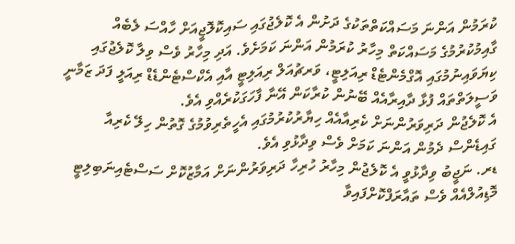ކުރަމުން އަންނަ މަސައްކަތްތަކުގެ ދަށުން އެ ކޮލެޖުގައި ސައިކޮލޮޖީއަށް ހާއްސަ ލެބެއް ގާއިމުކުރުމުގެ މަސައްކަތް މިހާރު ކުރަމުން އަންނަ ކަމަށެވެ. އަދި މިހާރު ވެސް ވިލާ ކޮލެޖުގައި ކިޔަވައިނުމުގައި އޮގްމެންޓެޑް ރިއަލިޓީ، ވަރޗުއަލް ރިއަލިޓީ އާއި އެކްސްޓެންޑެޑް ރިއަލީ ފަދަ ޒަމާނީ ވަސީލަތްތައް ފުޅާ ދާއިރާއެއް ބޭނުން ކުރާކަން އޭނާ ފާހަގަކުރެއްވި އެވެ.
އެ ކޮލެޖުން ދަރިވަރުންނަށް ކެރިއާއެއް ހިޔާރުކުރުމުގައި އެހީތެރިވުމުގެ ގޮތުން ހިލޭ ކެރިއާ ގައިޑެންސް ދެމުން އަންނަ ކަމަށް ވެސް ވިދާޅުވި އެވެ.
ޑރ. ނަޖީބު ވިދާޅުވީ އެ ކޮލެޖުން މިހާރު ހުރިހާ ދަރިވަރުންނަށް އަމާޒުކޮށް ސަސްޓެއިނަބިލިޓީ މޮޑިއުލްއެއް ވެސް ތައާރަފްކޮށްފައިވާ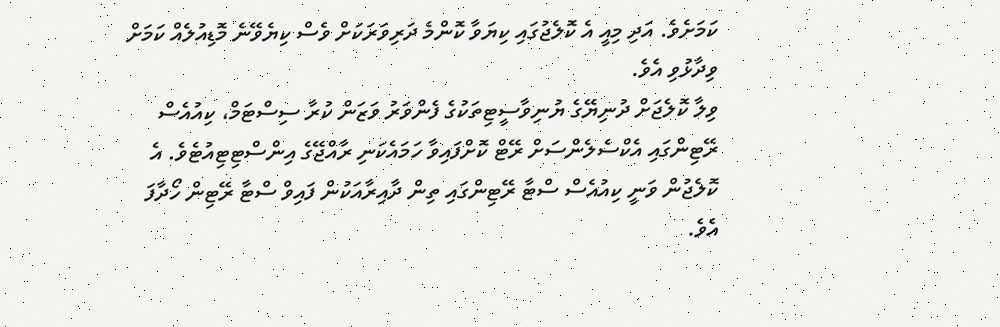ކަމަށެވެ. އަދި މިއީ އެ ކޮލެޖުގައި ކިޔަވާ ކޮންމެ ދަރިވަރަކަށް ވެސް ކިޔެވޭނެ މޮޑިއުލެއް ކަމަށް ވިދާޅުވި އެވެ.
ވިލާ ކޮލެޖަށް ދުނިޔޭގެ ޔުނިވާސީޓިތަކުގެ ފެންވަރު ވަޒަން ކުރާ ސިސްޓަމް، ކިއުއެސް ރޭޓިންގައި އެކްސެލެންސަށް ރޭޓް ކޮށްފައިވާ ހަމައެކަނި ރާއްޖޭގެ އިންސްޓިޓިއުޓެވެ. އެ ކޮލެޖުން ވަނީ ކިއުއެސް ސްޓާ ރޭޓިންގައި ތިން ދާއިރާއަކުން ފައިވް ސްޓާ ރޭޓިން ހޯދާފަ އެވެ.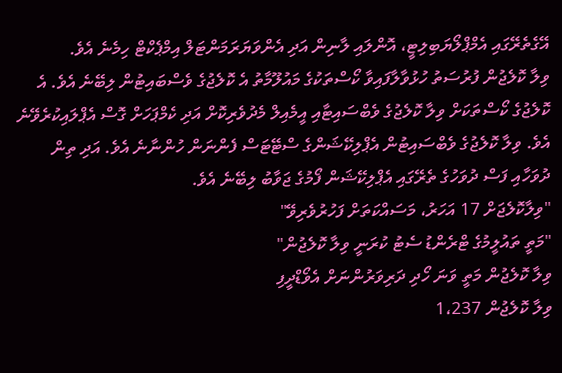އޭގެތެރޭގައި އެމްޕްލޯޔަބިލިޓީ، އޮންލައި ލާނިން އަދި އެންވަޔަރަމަންޓަލް އިމްޕެކްޓް ހިމެނެ އެވެ.
ވިލާ ކޮލެޖުން ފުރުސަތު ހުޅުވާލާފައިވާ ކޯސްތަކުގެ މައުލޫމާތު އެ ކޮލެޖުގެ ވެސްބައިޓުން ލިބޭނެ އެވެ. އެ ކޮލެޖުގެ ކޯސްތަކަށް ވިލާ ކޮލެޖުގެ ވެބްސައިޓާއި އީމެއިލް މެދުވެރިކޮށް އަދި ކެމްޕަހަށް ގޮސް އެޕްލައިކުރެވޭނެ އެވެ. ވިލާ ކޮލެޖުގެ ވެބްސައިޓުން އެޕްލިކޭޝަންގެ ސްޓޭޓަސް ފެންނަން ހުންނާނެ އެވެ. އަދި ތިން ދުވަހާއި ފަސް ދުވަހުގެ ތެރޭގައި އެޕްލިކޭޝަން ފޯމުގެ ޖަވާބު ލިބޭނެ އެވެ.
"ވިލާކޮލެޖަށް 17 އަހަރު، މަސައްކަތަށް ފަހުރުވެރިވޭ"
"މަތީ ތައުލީމުގެ ޓްރެންޑު ސެޓު ކުރަނީ ވިލާ ކޮލެޖުން"
ވިލާ ކޮލެޖުން މަތީ ވަނަ ހޯދި ދަރިވަރުންނަށް އެވޯޑްދީފި
ވިލާ ކޮލެޖުން 1،237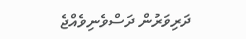ދަރިވަރުން ދަސްވެނިވެއްޖެ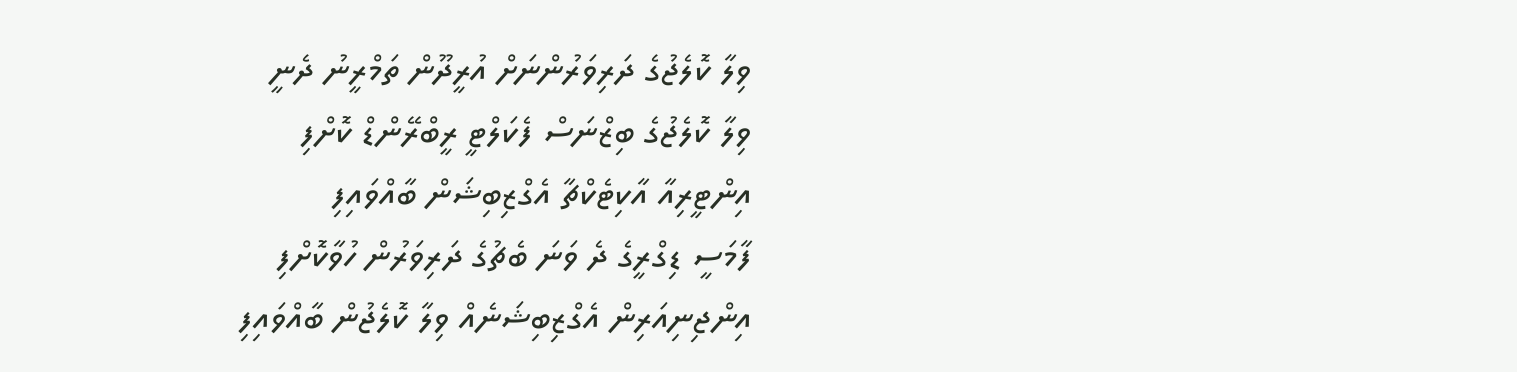ވިލާ ކޮލެޖުގެ ދަރިވަރުންނަށް އުރީދޫން ތަމްރީނު ދެނީ
ވިލާ ކޮލެޖުގެ ބިޒްނަސް ފެކަލްޓީ ރީބްރޭންޑް ކޮށްފި
އިންޓީރިއާ އާކިޓެކްޗާ އެގްޒިބިޝަން ބާއްވައިފި
ފާމަސީ ޑިގްރީގެ ދެ ވަނަ ބެޗުގެ ދަރިވަރުން ހުވާކޮށްފި
އިންޖިނިއަރިން އެގްޒިބިޝަނެއް ވިލާ ކޮލެޖުން ބާއްވައިފި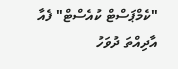"ކެމްޕަސްޓް ކުއެސްޓް" ފެއާ އާދިއްތަ ދުވަހު